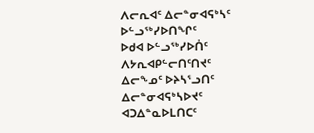ᐱᓕᕆᐊᑦ ᐃᓕᓐᓂᐊᕋᒃᓴᑦ ᐅᓪᓗᖅᓯᐅᑎᖏᑦ
ᐅᑯᐊ ᐅᓪᓗᖅᓯᐅᑏᑦ ᐱᔭᕆᐊᑭᓪᓕᑎᑦᑎᔪᑦ ᐃᓕᖕᓄᑦ ᐅᔨᓴᕐᓗᑎᑦ ᐃᓕᓐᓂᐊᕋᒃᓴᐅᔪᑦ ᐊᑐᐃᓐᓇᐅᒪᑎᑕᑦ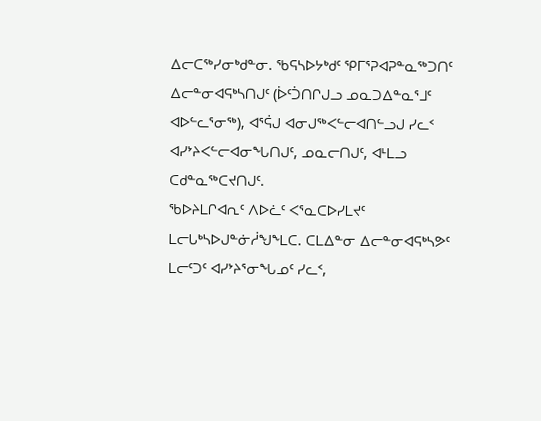ᐃᓕᑕᖅᓯᓂᒃᑯᓐᓂ. ᖃᕋᓴᐅᔭᒃᑯᑦ ᕿᒥᕐᕈᐊᕈᓐᓇᖅᑐᑎᑦ ᐃᓕᓐᓂᐊᕋᒃᓴᑎᒍᑦ (ᐆᑦᑑᑎᒋᒍᓗ ᓄᓇᑐᐃᓐᓇᕐᒧᑦ ᐊᐅᓪᓚᕐᓂᖅ), ᐊᕐᕌᒍ ᐊᓂᒍᖅᐸᓪᓕᐊᑎᓪᓗᒍ ᓯᓚᑉ ᐊᓯᔾᔨᐸᓪᓕᐊᓂᖓᑎᒍᑦ, ᓄᓇᓕᑎᒍᑦ, ᐊᒻᒪᓗ ᑕᑯᓐᓇᖅᑕᔪᑎᒍᑦ.
ᖃᐅᔨᒪᒋᐊᕆᑦ ᐱᐅᓛᑦ ᐸᕐᓇᑕᐅᓯᒪᔪᑦ ᒪᓕᒐᒃᓴᐅᒍᓐᓃᓲᖑᖕᒪᑕ. ᑕᒪᐃᓐᓂ ᐃᓕᓐᓂᐊᕋᒃᓴᕗᑦ ᒪᓕᑦᑐᑦ ᐊᓯᔾᔨᕐᓂᖓᓄᑦ ᓯᓚᑉ,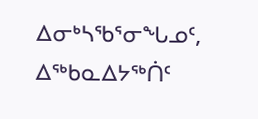ᐃᓂᒃᓴᖃᕐᓂᖓᓄᑦ, ᐃᖅᑲᓇᐃᔭᖅᑏᑦ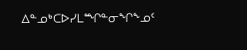ᐃᓐᓄᒃᑕᐅᓯᒪᙱᓐᓂᖏᖕᓄᑦ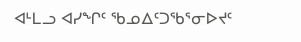ᐊᒻᒪᓗ ᐊᓯᖏᑦ ᖃᓄᐃᑦᑐᖃᕐᓂᐅᔪᑦ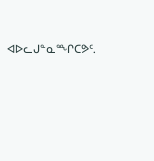ᐊᐅᓚᒍᓐᓇᙱᑕᕗᑦ.